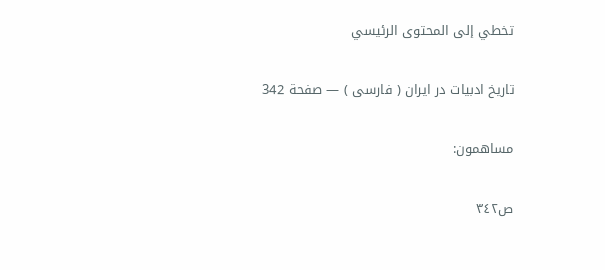تخطي إلى المحتوى الرئيسي

تاريخ ادبيات در ايران ( فارسى ) — صفحة 342

مساهمون:

ص٣٤٢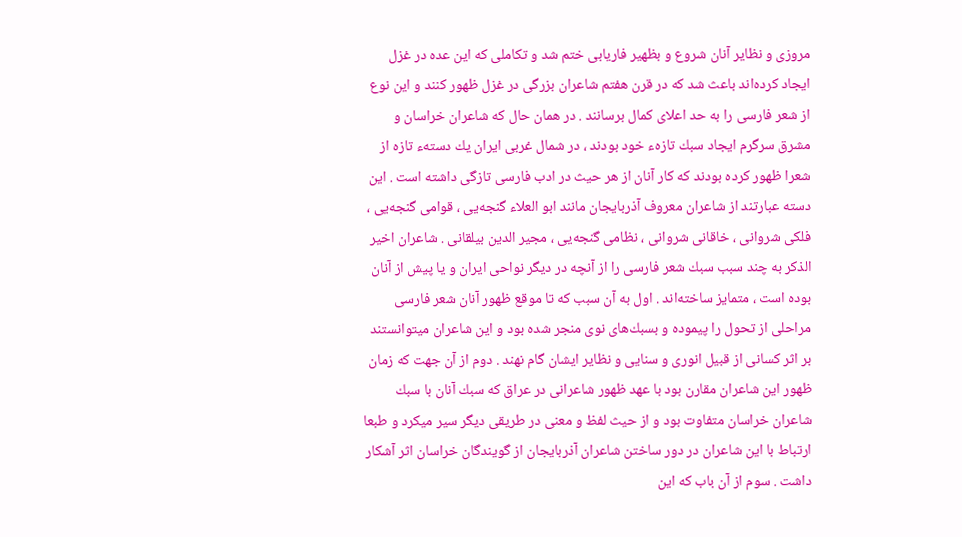مروزى و نظاير آنان شروع و بظهير فاريابى ختم شد و تكاملى كه اين عده در غزل ايجاد كرده‌اند باعث شد كه در قرن هفتم شاعران بزرگى در غزل ظهور كنند و اين نوع از شعر فارسى را به حد اعلاى كمال برسانند . در همان حال كه شاعران خراسان و مشرق سرگرم ايجاد سبك تازهء خود بودند ، در شمال غربى ايران يك دستهء تازه از شعرا ظهور كرده بودند كه كار آنان از هر حيث در ادب فارسى تازگى داشته است . اين دسته عبارتند از شاعران معروف آذربايجان مانند ابو العلاء گنجه‌يى ، قوامى گنجه‌يى ، فلكى شروانى ، خاقانى شروانى ، نظامى گنجه‌يى ، مجير الدين بيلقانى . شاعران اخير الذكر به چند سبب سبك شعر فارسى را از آنچه در ديگر نواحى ايران و يا پيش از آنان بوده است ، متمايز ساخته‌اند . اول به آن سبب كه تا موقع ظهور آنان شعر فارسى مراحلى از تحول را پيموده و بسبك‌هاى نوى منجر شده بود و اين شاعران ميتوانستند بر اثر كسانى از قبيل انورى و سنايى و نظاير ايشان گام نهند . دوم از آن جهت كه زمان ظهور اين شاعران مقارن بود با عهد ظهور شاعرانى در عراق كه سبك آنان با سبك شاعران خراسان متفاوت بود و از حيث لفظ و معنى در طريقى ديگر سير ميكرد و طبعا ارتباط با اين شاعران در دور ساختن شاعران آذربايجان از گويندگان خراسان اثر آشكار داشت . سوم از آن باب كه اين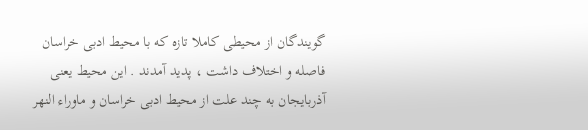گويندگان از محيطى كاملا تازه كه با محيط ادبى خراسان فاصله و اختلاف داشت ، پديد آمدند . اين محيط يعنى آذربايجان به چند علت از محيط ادبى خراسان و ماوراء النهر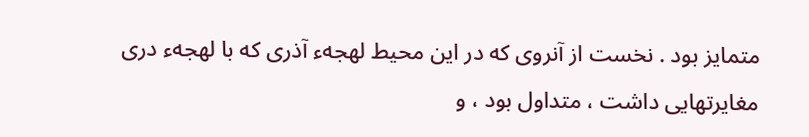متمايز بود . نخست از آنروى كه در اين محيط لهجهء آذرى كه با لهجهء درى مغايرتهايى داشت ، متداول بود ، و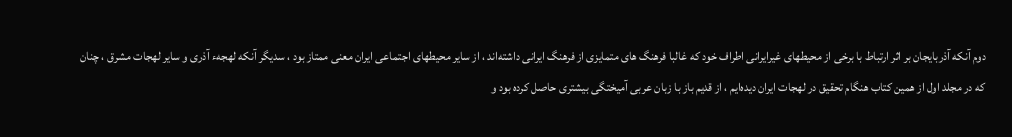دوم آنكه آذربايجان بر اثر ارتباط با برخى از محيطهاى غيرايرانى اطراف خود كه غالبا فرهنگ هاى متمايزى از فرهنگ ايرانى داشته‌اند ، از ساير محيطهاى اجتماعى ايران معنى ممتاز بود ، سديگر آنكه لهجهء آذرى و ساير لهجات مشرق ، چنان كه در مجلد اول از همين كتاب هنگام تحقيق در لهجات ايران ديده‌ايم ، از قديم باز با زبان عربى آميختگى بيشترى حاصل كرده بود و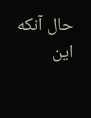حال آنكه اين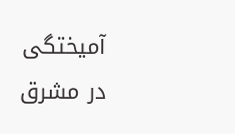آميختگى در مشرق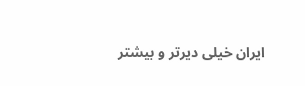ايران خيلى ديرتر و بيشتر